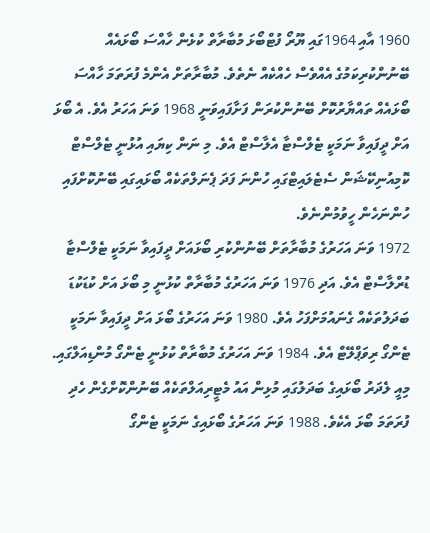1960 އާއި 1964ގައި ޔޫރޯ ފުޓްބޯޅަ މުބާރާތް ކުޅެން ހާއްސަ ބޯޅައެއް ބޭނުންކުރިކަމުގެ އެއްވެސް ހެއްކެއް ނެތެވެ. މުބާރާތަށް އެންމެ ފުރަތަމަ ހާއްސަ ބޯޅައެއް ތައްޔާރުކޮށް ބޭނުންކުރަން ފަށާފައިވަނީ 1968 ވަނަ އަހަރު އެވެ. އެ ބޯޅަ އަށް ދީފައިވާ ނަމަކީ ޓެލްސްޓާ އެލާސްޓް އެވެ. މި ނަން ކިޔައި އުޅުނީ ޓެލްސްޓް ކޮމިއުނިކޭޝަން ސެޓެލައިޓްގައި ހުންނަ ފަދަ ޕެނަލްތަކެއް ބޯޅައިގައި ބޭނުކޮށްފައި ހުންނަހެން ހީވުމުންނެވެ.
1972 ވަނަ އަހަރުގެ މުބާރާތަށް ބޭނުންކުރި ބޯޅައަށް ދީފައިވާ ނަމަކީ ޓެލްސްޓާ ޑުރްލާސްޓް އެވެ. އަދި 1976 ވަނަ އަހަރުގެ މުބާރާތް ކުޅުނީ މި ބޯޅަ އަށް ކުޑަކުޑަ ބަދަލުތަކެއް ގެނައުމަށްފަހު އެވެ. 1980 ވަނަ އަހަރުގެ ބޯޅަ އަށް ދީފައިވާ ނަމަކީ ޓެންގޯ ރިވަޕްލޭޓް އެވެ. 1984 ވަނަ އަހަރުގެ މުބާރާތް ކުޅުނީ ޓެންގޯ މުންޑިއަލްގައި. މިއީ ލެދަރު ބޯޅައިގެ ބަދަލުގައި މުޅިން އައު މެޓީރިއަލްތަކެއް ބޭނުންކޮށްގެން ހެދި ފުރަތަމަ ބޯޅަ އެކެވެ. 1988 ވަނަ އަހަރުގެ ބޯޅައިގެ ނަމަކީ ޓެންގޯ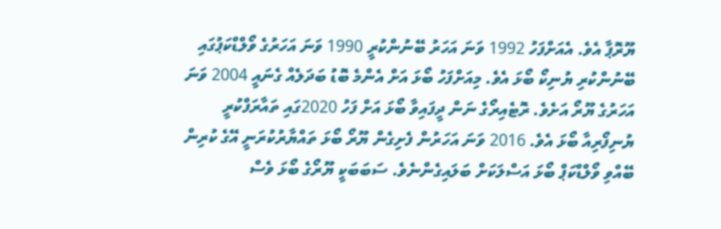ޔޫރޮޕާ އެވެ. އެއަށްފަހު 1992 ވަނަ އަހަރު ބޭނުންކުރީ 1990 ވަނަ އަހަރުގެ ވޯލްޑްކަޕުގައި ބޭނުންކުރި ޔުނިކޯ ބޯޅަ އެވެ. މިއަށްފަހު ބޯޅަ އަށް އެންމެ ބޮޑު ބަދަލެއް ގެނައީ 2004 ވަނަ އަހަރުގެ ޔޫރޯ އަށެވެ. ރޮޓެއިރޯގެ ނަން ދީފައިވާ ބޯޅަ އަށް ފަހު 2020ގައި ތައާރަފްކުރީ ޔުނިފޯރިއާ ބޯޅަ އެވެ. 2016 ވަނަ އަހަރުން ފެށިގެން ޔޫރޯ ބޯޅަ ތައްޔާރުކުރަނީ އޭގެ ކުރިން ބޭއްވި ވޯލްޑްކަޕް ބޯޅަ އަސްލަކަށް ބަލައިގެންނެވެ. ސަބަބަކީ ޔޫރޯގެ ބޯޅަ ވެސް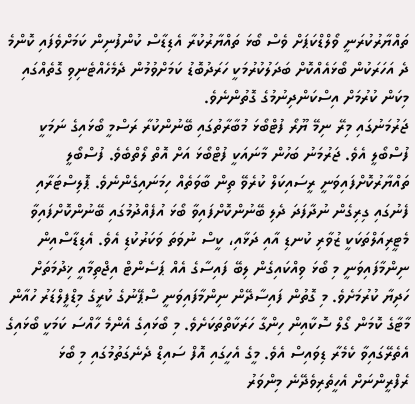ތައްޔާރުކުރަނީ ވޯލްޑްކަޕަށް ވެސް ބޯޅަ ތައްޔާރުކުރާ އެޑިޑާސް ކުންފުނިން ކަމަށްވެފައި ކޮންމެ ދެ އަހަރަކުން ބޯޅައެއްކޮށް ބަދަލުކުރުމަކީ ހަރަދުބޮޑު ކަމަށްވުމުން ދެމެހެއްޓެނިވި ގޮތެއްގައި މިކަން ކުރުމަށް އިސްކަންދިނުމުގެ ގޮތުންނެވެ.
ޖަރުމަނުގައި މިރޭ ނިމޭ ޔޫރޯ ފުޓްބޯޅަ މުބާރާތުގައި ބޭނުންކުރާ ރަސްމީ ބޯޅައިގެ ނަމަކީ ފުސްބޯލީ އެވެ. ޖަރުމަނު ބަހުން މާނައަކީ ފުޓްބޯޅަ އަށް އޮތް ލޯތްބެވެ. ފުސްބޯލީ ތައްޔާރުކޮށްފައިވަނީ ރީސައިކަލް ކުރެވޭ ތިން ބާވަތެއް ހިމަނައިގެންނެވެ. ޕޮލިސްޓަރާއި ފެނުގައި ގިރިގެން ނުދާފަދަ ދެލި ބޭނުންކޮށްފައިވާ ބޯޅަ އުފެއްދުމުގައި ބޭނުންކޮށްފައިވާ މެޓީރިއަލްތަކަކީ ޒުވާރި ކުނޑި އާއި ދަޅާއި، ކީސް ނުވަތަ ވަކަރުކުޑި އެވެ. އެޑިޑާސްއިން ނިންމާފައިވަނީ މި ބޯޅަ ވިއްކައިގެން ލިބޭ ފައިސާގެ އެއް ޕަސެންޓް އިޖްތިމާއީ ޚިދުމަތަށް ހަދިޔާ ކުރުމަށެވެ. މި ގޮތުން ފައިސާދޭން ނިންމާފައިވަނީ ސްޕޭނުގެ ކުރީގެ މިޑްފީލްޑަރު ހުއާން މާޓާގެ ކޮމަން ގޯލް ސޮކާއިން ހިންގާ ހަރަކާތްތަކަށެވެ. މި ބޯޅައިގެ އެންމެ ހާއްސަ ކަމަކީ ބޯޅައިގެ އެތެރޭގައިވާ ކެމެރާ ޑިވައިސް އެވެ. މީގެ އެހީގައި އޮފް ސައިޑް ދެނެގަތުމުގައި މި ބޯޅަ ރެފްރީންނަށް އެހީތެރިވެދޭނެ މިންވަރު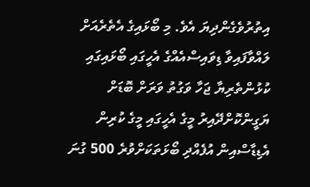އިތުރުވެގެންދިޔަ އެވެ. މި ބޯޅައިގެ އެތެރެއަށް ލައްވާފައިވާ ޑިވައިސްއެއްގެ އެހީގައި ބޯޅައިގައި ކުޅުންތެރިޔާ ޖަހާ ވަގުތު ވަރަށް ބޮޑަށް ޔަގީންކޮށްދޭއިރު މީގެ އެހީގައި މީގެ ކުރިން އެޑިޑާސްއިން އުފެއްދި ބޯޅަތަކަށްވުރެ 500 ގުނަ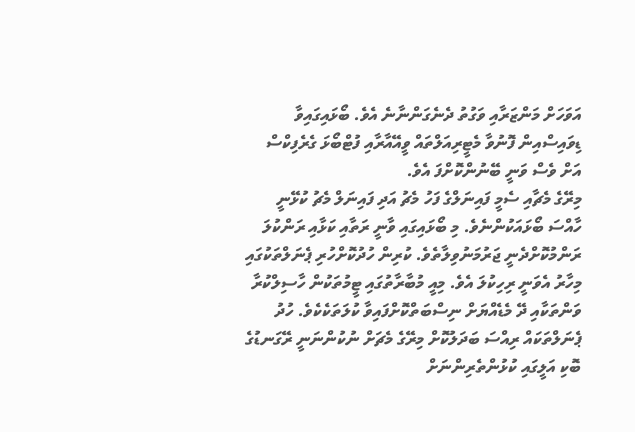އަވަހަށް މަންޒަރާއި ވަގުތު ދެނެގަންނާނެ އެވެ. ބޯޅައިގައިވާ ޑިވައިސްއިން ފޮނުވާ މެޓީރިއަލްތައް ވީއޭއާރާއި ފުޓްބޯޅަ ގެރެފިކްސް އަށް ވެސް ވަނީ ބޭނުންކޮށްފަ އެވެ.
މިރޭގެ މެޗާއި ސެމީ ފައިނަލްގެ ފަހު މެޗު އަދި ފައިނަލް މެޗު ކުޅޭނީ ހާއްސަ ބޯޅައަކުންނެވެ. މި ބޯޅައިގައި ވާނީ ރަތާއި ކަޅާއި ރަންކުލަ ރަންމުކޮށްދެނީ ޖަރުމަނުވިލާތެވެ. ކުރިން ހުދުކޮށްހުރި ޕެނަލްތަކުގައި މިހާރު އެވަނީ ރިހިކުލަ އެވެ. މިއީ މުބާރާތުގައި ޓީމުތަކުން ހާސިލްކުރާ ވަންތަކާއި ދޭ މެޑެއްޔަށް ނިސްބަތްކޮށްފައިވާ ކުލަތަކެކެވެ. ހުދު ޕެނަލްތަކައް ރިއްސަ ބަދަލުކޮށް މިރޭގެ މެޗަށް ނުކުންނަނީ ރޭގަނޑުގެ ބޮކި އަލީގައި ކުޅުންތެރިންނަށް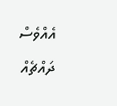އެއްވެސް ދައްޗެއް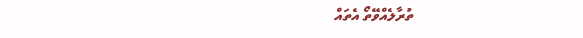ތުރާލެއްވޭތޯ އެތައް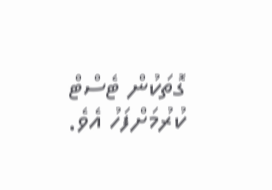ގޮތަކުން ޓެސްޓް ކުރުމަށްފަހު އެވެ.